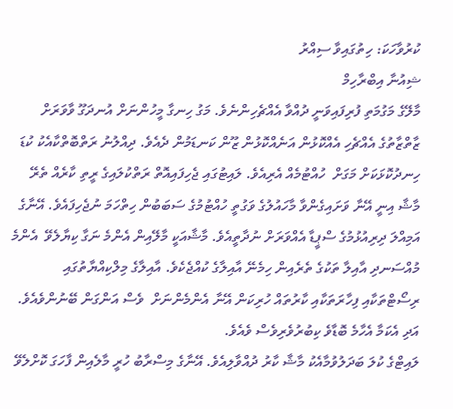ކުރުވާހަކަ: ހިތުގައިވާ ސިއްރު
ޝިއުނާ އިބްރާހިމް
މާލޭގެ މަގުމަތި ފުރިފައިވަނީ ދުއްވާ އެއްޗެހިންނެވެ. މަގު ހިނގާ މީހުންނަށް އުނދަގޫ ވާވަރަށް ޒާތްޒާތުގެ އެއްޗެހި އެއްކޮޅުން އަނެއްކޮޅުން ޒޫން ކަނޑަމުން ދެއެވެ. ދިއްލުނު ރަތްބޮތްކާއެކު ކުޑަ ހިނދުކޮޅަކަށް މަގަށް  ހުއްޓުމެއް އެރިއެވެ. ލައިޓުގައި ޖެހިފައިއޮތް ރަތްކުލައިގެ ރީތި ކާރެއް ތެރޭ މާޝާ އިނީ އޭނާ ވަށައިގެންވާ މާހައުލުގެ ވަގުތީ ހުއްޓުމުގެ ސަބަބުން ހިތްހަމަ ނުޖެހިފައެވެ. އޭނާގެ އަމިއްލަ ދިރިއުޅުމުގެ ސްޕީޑާ އެއްވަރަށް ނުދާތީއެވެ. މާޝާއަކީ މާލޭއިން އެންމެ ނަގާ ކިޔާލެވޭ  އެންމެ މުއްސަނދި އާއިލާ ތަކުގެ ތެރެއިން ހިމެނޭ އާއިލާގެ ކުއްޖެކެވެ. އާއިލާގެ މިލްކިއްޔާތުގައި ރިސޯޓްތަކާއި ފިހާރަތަކާއި ކާރުތައް ހުރިކަން އޭނާ އެންމެންނަށް  ވެސް އަންގަން ބޭނުންވެއެވެ. އަދި އެކަމާ އެހާމެ ބޮޑާވެ ކިބުރުވެރިވެސް ވެއެވެ.
ލައިޓްގެ ކުލަ ބަދަލުވުމާއެކު މާޝާ ކާރު ދުއްވާލިއެވެ. އޭނާގެ މިސްރާބު ހުރީ މާލެއިން ފާހަގަ ކޮށްލެވޭ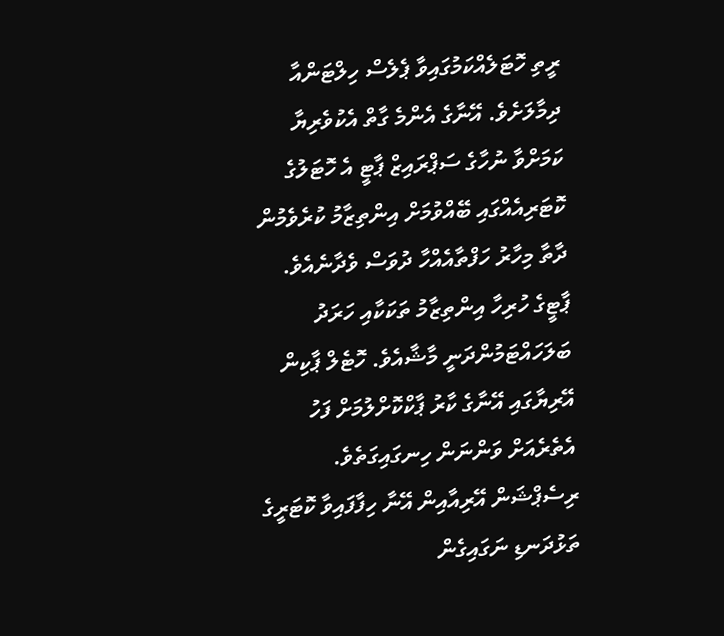ރީތި ހޮޓަލެއްކަމުގައިވާ ޕެލެސް ހިލްޓަންއާ ދިމާލަށެވެ. އޭނާގެ އެންމެ ގާތް އެކުވެރިޔާ ކަމަށްވާ ނުހާގެ ސަޕްރައިޒް ޕާޓީ އެ ހޮޓަލުގެ ކޮޓަރިއެއްގައި ބޭއްވުމަށް އިންތިޒާމު ކުރެވެމުން ދާތާ މިހާރު ހަފްތާއެއްހާ ދުވަސް ވެދާނެއެވެ. ޕާޓީގެ ހުރިހާ އިންތިޒާމު ތަކަކާއި ހަރަދު ބަލަހައްޓަމުންދަނީ މާޝާއެވެ. ހޮޓެލް ޕާކިން އޭރިޔާގައި އޭނާގެ ކާރު ޕާކްކޮށްލުމަށް ފަހު އެތެރެއަށް ވަންނަން ހިނގައިގަތެވެ. ރިސެޕްޝަން އޭރިއާއިން އޭނާ ހިފާފައިވާ ކޮޓަރީގެ ތަޅުދަނޑި ނަގައިގެން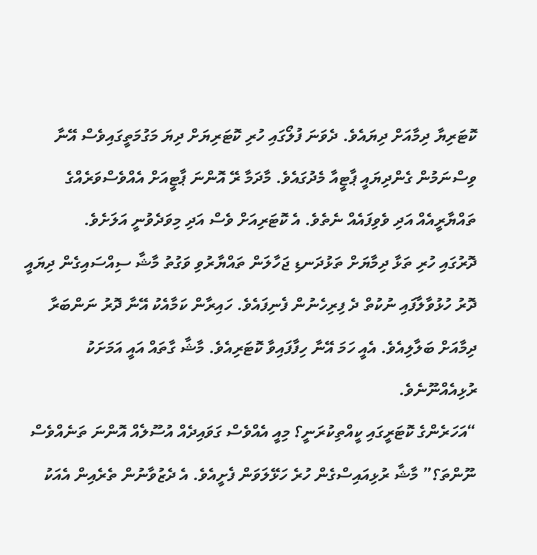ކޮޓަރިޔާ ދިމާއަށް ދިޔައެވެ. ދެވަނަ ފުލޯގައި ހުރި ކޮޓަރިޔަށް ދިޔަ މަގުމަތީގައިވެސް އޭނާ ވިސްނަމުން ގެންދިޔައީ ޕާޓީއާ މެދުގައެވެ. މާދަމާ ރޭ އޮންނަ ޕާޓީއަށް އެއްވެސްވަރެއްގެ ތައްޔާރީއެއް އަދި ވެވިފައެއް ނެތެވެ. އެ ކޮޓަރިއަށް ވެސް އަދި މިވަދެވުނީ އަލަށެވެ.
ދޮރުގައި ހުރި ތަޅާ ދިމާޔަށް ތަޅުދަނޑި ޖަހާލަން ތައްޔާރުވި ވަގުތު މާޝާ ސިއްސައިގެން ދިޔައީ ދޮރު ހުޅުވާލާފައި ނުކުތް ދެ ފިރިހެނުން ފެނިފައެވެ. ހައިރާން ކަމާއެކު އޭނާ ދޮރު ނަންބަރާ ދިމާއަށް ބަލާލިއެވެ. އެއީ ހަމަ އޭނާ ހިފާފައިވާ ކޮޓަރިއެވެ. މާޝާ ގާތައް އައީ އަމަށަކު ރުޅިއެއްނޫނެވެ.
“އަހަރެންގެ ކޮޓަރީގައި ކީއްތިކުރަނީ؟ މިއީ އެއްވެސް ގަވައިދެއް އުސޫލެއް އޮންނަ ތަނެއްވެސް ނޫންތަ؟” މާޝާ ރުޅިއައިސްގެން ހުރެ ހަޅޭލަވަން ފެށީއެވެ. އެ ދެޒުވާނުން ތެރެއިން އެއަކު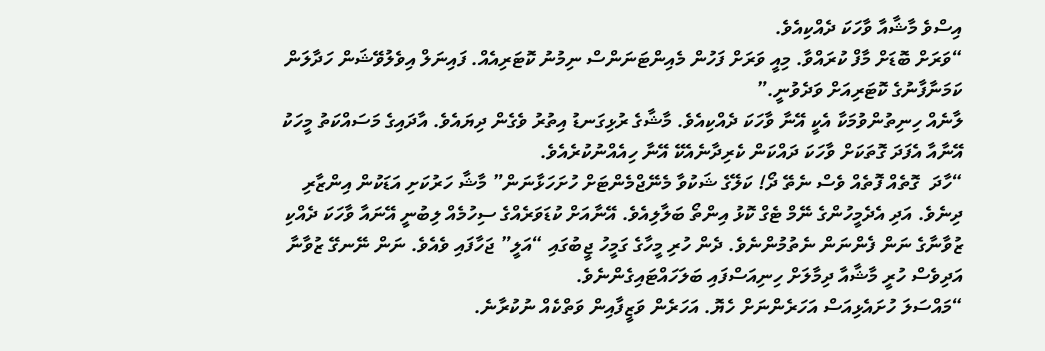އިސްވެ މާޝާއާ ވާހަކަ ދެއްކިއެވެ.
“ވަރަށް ބޮޑަށް މާފް ކުރައްވާ. މިއީ ވަރަށް ފަހުން މެއިންޓަނަންސް ނިމުނު ކޮޓަރިއެއް. ފައިނަލް އިވެލުވޭޝަން ހަދާލަން ކަމަނާފާނުގެ ކޮޓަރިއަށް ވަދެވުނީ.”
ލާނެއް ހިނިތުންވުމަކާ އެކީ އޭނާ ވާހަކަ ދެއްކިއެވެ. މާޝާގެ ރުޅިގަނޑު އިތުރު ވެގެން ދިޔައެވެ. އާދައިގެ މަސައްކަތު މީހަކު އޭނާއާ އެފަދަ ގޮތަކަށް ވާހަކަ ދައްކަން ކެރިދާނެއެކޭ އޭނާ ހިއެއްނުކުރެއެވެ.
“ހާދަ  ގޮތެއް ފޮތެއް ވެސް ނެތޭ ދޯ! ކަލޭގެ ޝަކުވާ މެނޭޖްމެންޓަށް ހުށަހަޅާނަން” މާޝާ ހަރުކަށި އަޑަކުން އިންޒާރި ދިނެވެ. އަދި އެދެމީހުންގެ ނޭމް ޓެގް ކޮޅު އިންތޯ ބަލާލިއެވެ. އޭނާއަށް ކުޑަވަރެއްގެ ސިހުމެއް ލިބުނީ އޭނައާ ވާހަކަ ދެއްކި ޒުވާނާގެ ނަން ފެންނަން ނެތުމުންނެވެ. ދެން ހުރި މީހާގެ ގަމީހު ޖީބުގައި “އަލީ” ޖަހާފައި ވެއެވެ. ނަން ނޭނގޭ ޒުވާނާ އަދިވެސް ހުރީ މާޝާއާ ދިމާލަށް ހިނިއަސްފައި ބަލަހައްޓައިގެންނެވެ.
“މައްސަލަ ހުށައެޅިއަސް އަހަރެންނަށް ހެޔޮ. އަހަރެން ވަޒީފާއިން ވަތްކެއް ނުކުރާނެ.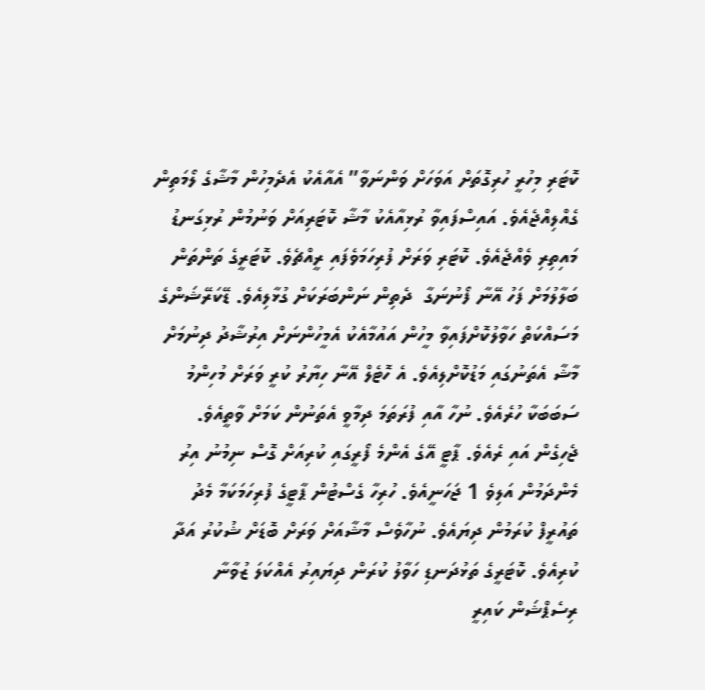ކޮޓަރި މިހުރީ ހުރިގޮތަށް އަވަހަށް ވަންނަވާ” އެއާއެކު އެދެމިހުން މާޝާގެ ލޯމަތިން ގެއްލިއްޖެއެވެ. އައިސްފައިވާ ރުޅިއާއެކު މާޝާ ކޮޓަރިއަށް ވަނުމުން ރުޅިގަނޑު މައިތިރި ވެއްޖެއެވެ. ކޮޓަރި ވަރަށް ފުރިހަމަވެފައި ރީއްޗެވެ. ކޮޓަރީގެ ތަންތަން ބަލާލުމަށް ފަހު އޭނާ ފޯނުނަގާ  ދެތިން ނަންބަރަކަށް ގުޅާލިއެވެ. ޑޭކަރޭޝަންގެ މަސައްކަތް ހަވާލުކޮށްފައިވާ މީހުން އައުމާއެކު އެމީހުންނަށް އިރުޝާދު ދިނުމަށް މާޝާ އެތަނުގައި މަޑުކޮށްލިއެވެ. އެ ހޮޓެލް އޭނާ ހިޔާރު ކުރީ ވަރަށް މުހިންމު ސަބަބަކާ ހުރެއެވެ. ނުހާ އާއި ފުރަތަމަ ދިމާވީ އެތަނުން ކަމަށް ވާތީއެވެ.
ޖެހިގެން އައި ރެއެވެ. ޕާޓީ އޭގެ އެންމެ ފޯރީގައި ކުރިއަށް ގޮސް ނިމުނު އިރު މެންދަމުން އަލިވެ 1 ޖަހަނީއެވެ. ހުރިހާ ގެސްޓުން ޕާޓީގެ ފުރިހަމަކަމާ މެދު ތައުރީފް ކުރަމުން ދިޔައެވެ. ނުހާވެސް މާޝާއަށް ވަރަށް ބޮޑަށް ޝުކުރު އަދާ ކުރިއެވެ. ކޮޓަރީގެ ތަޅުދަނޑި ހަވާލު ކުރަން ދިޔައިރު އެއްކަލަ ޒުވާނާ ރިސެޕްޝަން ކައިރީ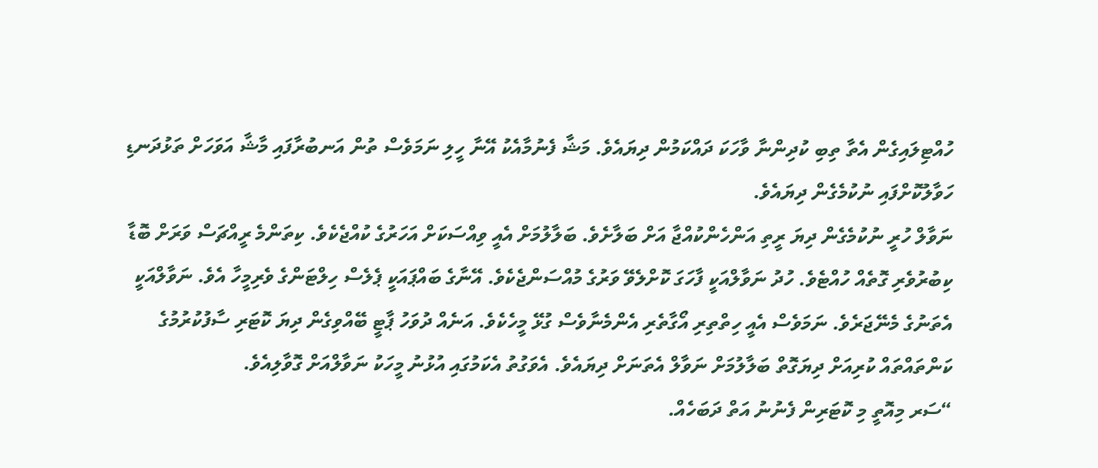ހުއްޓިލައިގެން އެތާ ތިބި ކުދިންނާ ވާހަކަ ދައްކަމުން ދިޔައެވެ. މަޝާ ފެނުމާއެކު އޭނާ ހީލި ނަމަވެސް ތުން އަނބުރާފައި މާޝާ އަވަހަށް ތަޅުދަނޑި ހަވާލުކޮށްފައި ނުކުމެގެން ދިޔައެވެ.
ނަވާލް ހުރީ ނުކުމެގެން ދިޔަ ރީތި އަންހެންކުއްޖާ އަށް ބަލާށެވެ. ބަލާލުމަށް އެއީ ވިއްސަކަށް އަހަރުގެ ކުއްޖެކެވެ. ކިތަންމެ ރީއްޗަސް ވަރަށް ބޮޑާ ކިބުރުވެރި ގޮތެއް ހުއްޓެވެ. ހުދު ނަވާލްއަކީ ފާހަގަ ކޮށްލެވޭ ވަރުގެ މުއްސަންޖެކެވެ. އޭނާގެ ބައްޕައަކީ ޕެލެސް ހިލްޓަންގެ ވެރިމީހާ އެވެ. ނަވާލްއަކީ އެތަނުގެ މެނޭޖަރެވެ. ނަމަވެސް އެއީ ހިތްތިރި އޯގާތެރި އެންމެނާވެސް ގުޅޭ މީހެކެވެ. އަނެއް ދުވަހު ޕާޓީ ބޭއްވިގެން ދިޔަ ކޮޓަރި ސާފުކުރުމުގެ ކަންތައްތައް ކުރިއަށް ދިޔަގޮތް ބަލާލުމަށް ނަވާލް އެތަނަށް ދިޔައެވެ. އެވަގުތު އެކަމުގައި އުޅުނު މީހަކު ނަވާލްއަށް ގޮވާލިއެވެ.
“ސަރ މިއޮތީ މި ކޮޓަރިން ފެނުނު އަތް ދަބަހެއް.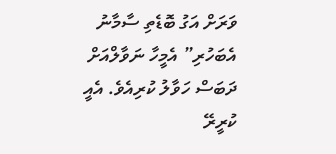ވަރަށް އަގު ބޮޑެތި ސާމާނު އެބަހުރި” އެމީހާ ނަވާލްއަށް ދަބަސް ހަވާލު ކުރިއެވެ. އެއީ ކުރީރޭ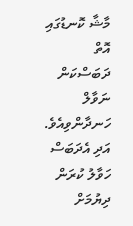މާޝާ ކޮނޑުގައި އޮތް ދަބަސްކަން ނަވާލް ހަނދާންވިއެވެ. އަދި އެދަބަސް ހަވާލު ކުރަން ދިޔުމަށް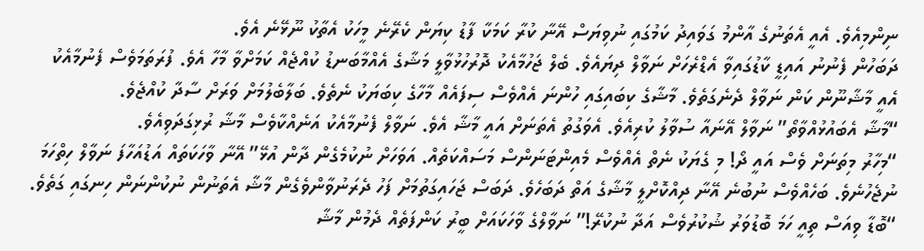ނިންމިއެވެ. އެއީ އެތަނުގެ އާންމު ގަވައިދު ކަމުގައި ނުވިޔަސް އޭނާ ކުރާ ކަމަކާ ފާޑު ކިޔަން ކެރޭނެ މީހަކު އެތާކު ނޫޅޭނެ އެވެ.
ދަބަހުން ފެނުނު އައިޑީ ކާޑުގައިވާ އެޑްރެހަށް ނަވާލް ދިޔައެވެ. ބެލް ޖަހުމާއެކު ދޮރުހުޅުވާލީ މަޝާގެ އެއްމާބަނޑު ކުއްޖެއް ކަމަށްވާ މާހާ އެވެ. ފުރަތަމަވެސް ފެނުމާއެކު އެއީ މާޝާނޫން ކަން ނަވާލް ދެނެގަތެވެ. މާޝާގެ ކިބައިގައި ހުންނަ އެއްވެސް ސިފައެއް މާހާގެ ކިބަޔަކު ނެތެވެ. ބަލާބެލުމަށް ވަރަށް ސާދާ ކުއްޖެވެ.
“މާޝާ އެބައުޅުއްވާތޯ” ނަވާލް އޭނައާ ސުވާލު ކުރިއެވެ. އެވަގުތު އެތަނަށް އައީ މާޝާ އެވެ. ނަވާލް ފެނުމާއެކު އަނެއްކާވެސް މާޝާ ރުޅިގަދަވިއެވެ.
“މިހާރު މިތަނަށް ވެސް އައީ ދޯ! މި ގެޔަކު ނެތް އެއްވެސް މެއިންޓަނަންސް މަސައްކަތެއް. އަވަހަށް ނުކުމެގެން ދާން އުޅޭ” އޭނާ ވާހަކަތައް އަޑުއަހާފަ ނަވާލް ހިތްހަމަ ނުޖެހުނެވެ. ބަހެއްވެސް ނުބުނެ އޭނާ ދިއްކޮށްލީ މާޝާގެ އަތް ދަބަހެވެ. ދަބަސް ޖަހައިގަތުމަށް ފަހު ދެރަނުވާންވެގެން މާޝާ އެތަނުން ނުކުންނަން ހިނގައި ގަތެވެ.
“ބޮޑާ ވިއަސް ތިއީ ހަމަ ބޮޑުވަރު ޝުކުރުވެސް އަދާ ނުކުރޭ!” ނަވާލްގެ ވާހަކައަށް ބީރު ކަންފަތެއް ދެމުން މާޝާ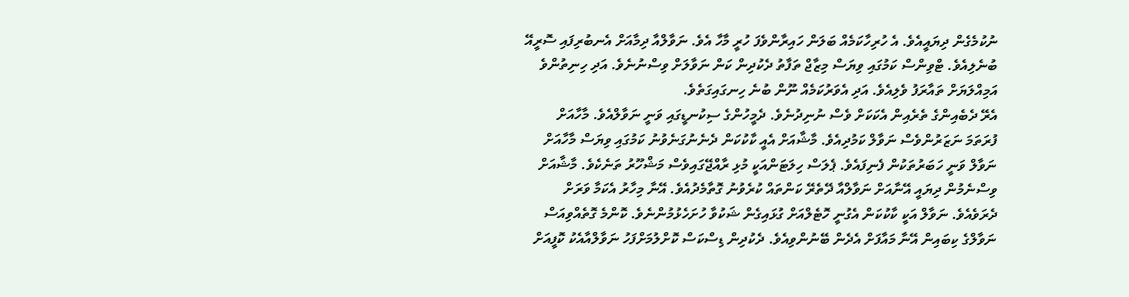ނުކުމެގެން ދިޔައީއެވެ. އެ ހުރިހާކަމެއް ބަލަން ހައިރާންވެފަ ހުރީ މާހާ އެވެ. ނަވާލްއާ ދިމާއަށް އެނބުރިފައި ސޮރީއޭ ބުނެލިއެވެ. ޓްވިންސް ކަމުގައި ވިޔަސް މިޒާޖް ތަފާތު ދެކުދިން ކަން ނަވާލަށް ވިސްނުނެވެ. އަދި ހިނިތުންވެ އަމިއްލަޔަށް ތައާރަފު ވެލިއެވެ. އަދި އެވަރުކަމެއް ނޫން ބުނެ ހިނގައިގަތެވެ.
އެރޭ ދެބެއިންގެ ތެރެއިން އެކަކަށް ވެސް ނުނިދުނެވެ. ދެމީހުންގެ ސިކުނޑީގައި ވަނީ ނަވާލްއެވެ. މާހާއަށް ފުރަތަމަ ނަޒަރުންވެސް ނަވާލް ކަމުދިއެވެ. މާޝާއަށް އެއީ ކާކުކަން ދެނެނުގަނެވުނު ކަމުގައި ވިޔަސް މާހާއަށް ނަވާލް ވަނީ ހަބަރުތަކުން ފެނިފައެވެ. ޕެލަސް ހިލަޓަންއަކީ މުޅި ރާއްޖޭގައިވެސް މަޝްހޫރު ތަނެކެވެ. މާޝާއަށް ވިސްނެމުން ދިޔައީ އޭނާއަށް ނަވާލްއާ ދޭތެރޭ ކަންތައް ކުރެވުނު ގޮތާމެދުއެވެ. އޭނާ މިހާރު އެކަމާ ވަރަށް ދެރަވެއެވެ. ނަވާލް އަކީ ކާކުކަން އެގުނީ ހޮޓެލްއަށް ގުޅައިގެން ޝަކުވާ ހުށަހެޅުމުންނެވެ. ކޮންމެ ގޮތެއްވިއަސް ނަވާލްގެ ކިބައިން އޭނާ މައާފަށް އެދެން ބޭނުންވިއެވެ. ދެކުދިން ޑިސްކަސް ކޮށްލުމަށްފަހު ނަވާލްއާއެކު ކޮފީއަށް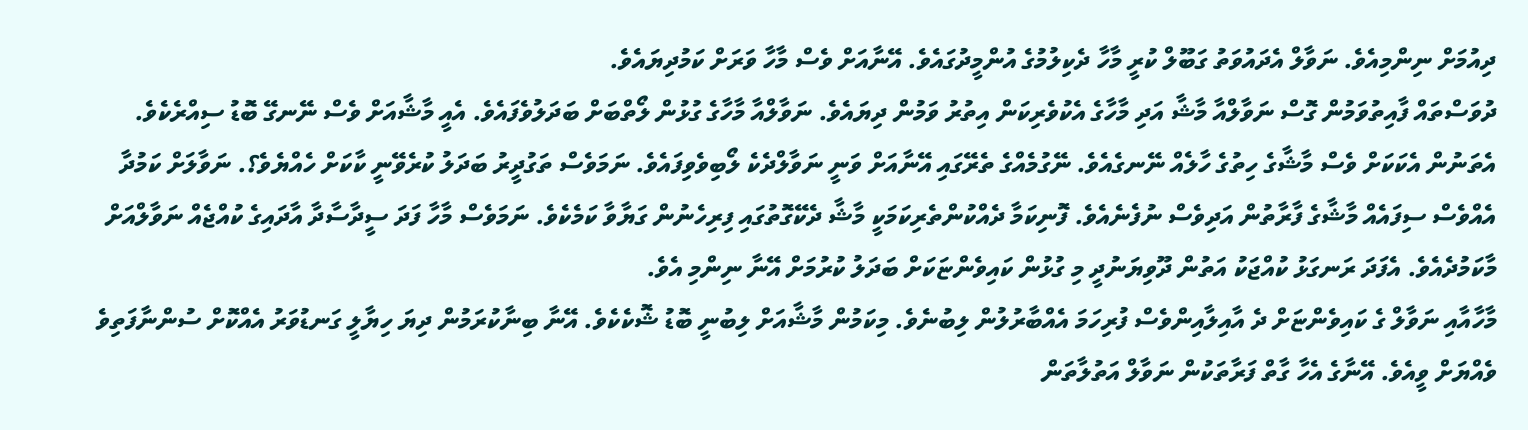ދިއުމަށް ނިންމިއެވެ. ނަވާލް އެދައުވަތު ގަބޫލް ކުރީ މާހާ ދެކިލުމުގެ އުންމީދުގައެވެ. އޭނާއަށް ވެސް މާހާ ވަރަށް ކަމުދިޔައެވެ.
ދުވަސްތައް ފާއިތުވަމުން ގޮސް ނަވާލްއާ މާޝާ އަދި މާހާގެ އެކުވެރިކަން އިތުރު ވަމުން ދިޔައެވެ. ނަވާލްއާ މާހާގެ ގުޅުން ލޯތްބަށް ބަދަލުވެފައެވެ. އެއީ މާޝާއަށް ވެސް ނޭނގޭ ބޮޑު ސިއްރެކެވެ. އެތަނުން އެކަކަށް ވެސް މާޝާގެ ހިތުގެ ހާލެއް ނޭނގެއެވެ. ނޭގުމެއްގެ ތެރޭގައި އޭނާއަށް ވަނީ ނަވާލްދެކެ ލޯބިވެވިފައެވެ. ނަމަވެސް ތަގުދީރު ބަދަލު ކުރެވޭނީ ކާކަށް ހެއްޔެވެ؟. ނަވާލަށް ކަމުދާ އެއްވެސް ސިފައެއް މާޝާގެ ފާރާތުން އަދިވެސް ނުފެނެއެވެ. ފޮނިކަމާ ދެއްކުންތެރިކަމަކީ މާޝާ ދެކޭގޮތުގައި ފިރިހެނުން ގަޔާވާ ކަމެކެވެ. ނަމަވެސް މާހާ ފަދަ ސީދާސާދާ އާދައިގެ ކުއްޖެއް ނަވާލްއަށް މާކަމުދެއެވެ. އެފަދަ ރަނގަޅު ކުއްޖަކު އަތުން ދޫވިޔަނުދީ މި ގުޅުން ކައިވެންޏަކަށް ބަދަލު ކުރުމަށް އޭނާ ނިންމި އެވެ.
މާހާއާއި ނަވާލް ގެ ކައިވެންޏަށް ދެ އާއިލާއިންވެސް ފުރިހަމަ އެއްބާރުލުން ލިބުނެވެ. މިކަމުން މާޝާއަށް ލިބުނީ ބޮޑު ޝޮކެކެވެ. އޭނާ ބިނާކުރަމުން ދިޔަ ހިޔާލީ ގަނޑުވަރު އެއްކޮށް ސުންނާފަތިވެ ވެއްޔަށް ވީއެވެ. އޭނާގެ އެހާ ގާތް ފަރާތަކުން ނަވާލް އަތުލާތަން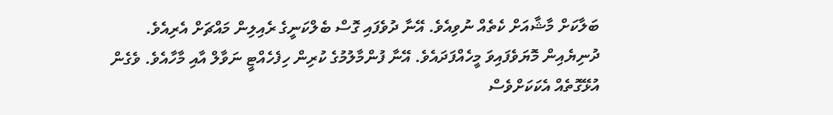ބަލާކަށް މާޝާއަށް ކެތެއް ނުވިއެވެ. އޭނާ ދުވެފައި ގޮސް ބެލްކަނީގެ ރެއިލިން މައްޗަށް އެރިއެވެ. ދުނިޔެއިން މޮޔަވެފައިވަ މީހެއްފަދައެވެ. އޭނާ ފުންމާލުމުގެ ކުރިން ހިފެހެއްޓީ ނަވާލް އާއި މާހާއެވެ. ވެގެން އުޅޭގޮތެއް އެކަކަށްވެސް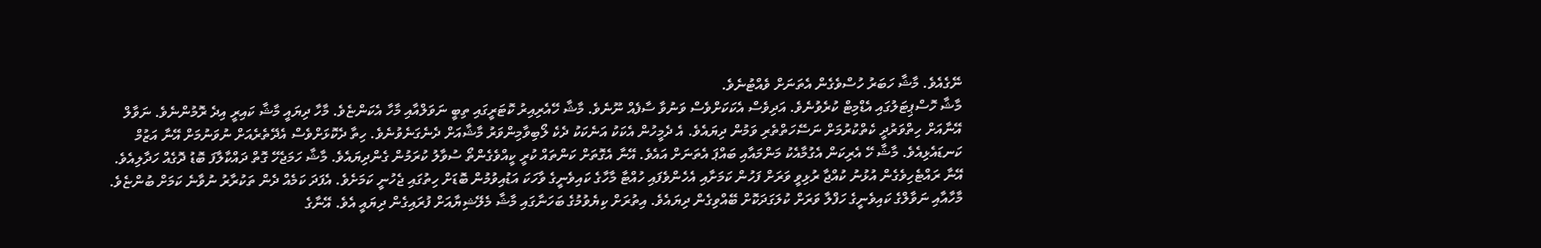ނޭގެއެވެ. މާޝާ ހަބަރު ހުސްވެގެން އެތަނަށް ވެއްޓުނެވެ.
މާޝާ ހޮސްޕިޓަލުގައި އެޑްމިޓް ކުރެވުނެވެ. އަދިވެސް އެކަކަށްވެސް ވަނުވާ ސާފެއް ނޫނެވެ. މާޝާ ހޭއެރިއިރު ކޮޓަރީގައި ތިބީ ނަވަލްއާއި މާހާ އެކަންޏެވެ. މާހާ ދިޔައީ މާޝާ ކައިރީ އިދެ ރޮމުންނެވެ. ނަވާލް އޭނާއަށް ހިތްވަރުދީ ކެތްކުރުމަށް ނަސޭހަތްތެރި ވަމުން ދިޔައެވެ. އެ ދެމީހުން އެކަކު އަނެކަކު ދެކެ ލޯބިވާމިންވަރު މާޝާއަށް ދެނެގަނެވުނެވެ. ހިތާ ދެކޮޅަށްވެސް އެދޭތެރެއަށް ނުވަނުމަށް އޭނާ އަޒުމް ކަނޑައެޅިއެވެ. މާޝާ ހޭ އެރިކަން އެގުމާއެކު މަންމައާއި ބައްޕަ އެތަނަށް އައެވެ. އޭނާ އެގޮތަށް ކަންތައް ކުރީ ކީއްވެގެންތޯ ސުވާލު ކުރަމުން ގެންދިޔައެވެ. މާޝާ ހަމަޖެހޭ ގޮތް ދައްކާލާފަ ބޮޑު ދޮގެއް ހަދާލިއެވެ.
އޭނާ ރައްޓެހިވެގެން އުޅުނު ކުއްޖާ ރުޅިވީ ވަރަށް ފަހުން ކަމަށާއި އެހެންވެފައި ހުއްޓާ މާހާގެ ކައިވެނީގެ ވާހަކަ އަޑުއިވުމުން ބޮޑަށް ހިތުގައި ޖެހުނީ ކަމަށެވެ. އެފަދަ ކަމެއް ދެން ތަކުރާރު ނުވާނެ ކަމަށް ބުންޏެވެ. މާހާއާއި ނަވާލްގެ ކައިވެނީގެ ހަފްލާ ވަރަށް ކުލަގަދަކޮށް ބޭއްވިގެން ދިޔައެވެ. އިތުރަށް ކިޔެވުމުގެ ބަހަނާގައި މާޝާ މެލޭޝިޔާއަށް ފުރައިގެން ދިޔައީ އެވެ. އޭނާގެ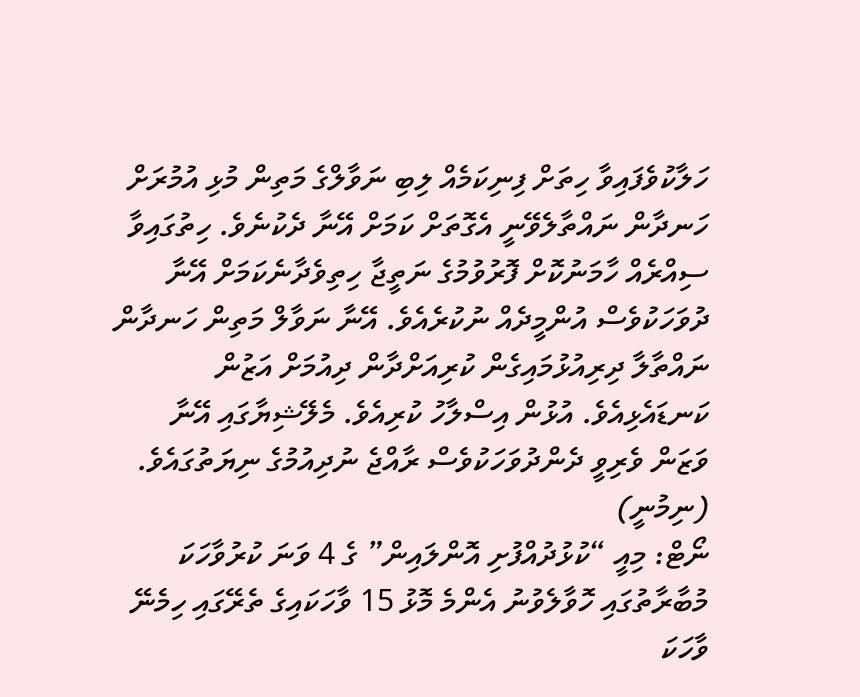ހަލާކުވެފައިވާ ހިތަށް ފިނިކަމެއް ލިބި ނަވާލްގެ މަތިން މުޅި އުމުރަށް ހަނދާން ނައްތާލެވޭނީ އެގޮތަށް ކަމަށް އޭނާ ދެކުނެވެ. ހިތުގައިވާ ސިއްރެއް ހާމަނުކޮށް ފޮރުވުމުގެ ނަތީޖާ ހިތިވެދާނެކަމަށް އޭނާ ދުވަހަކުވެސް އުންމީދެއް ނުކުރެއެވެ. އޭނާ ނަވާލް މަތިން ހަނދާން ނައްތާލާ ދިރިއުޅުމައިގެން ކުރިއަށްދާން ދިއުމަށް އަޒުން ކަނޑައެޅިއެވެ. އުޅުން އިސްލާހު ކުރިއެވެ. މެލޭޝިޔާގައި އޭނާ ވަޒަން ވެރިވީ ދެންދުވަހަކުވެސް ރާއްޖެ ނުދިއުމުގެ ނިޔަތުގައެވެ.
(ނިމުނީ)
ނޯޓް: މިއީ “ކުޅުދުއްފުށި އޮންލައިން” ގެ 4 ވަނަ ކުރުވާހަކަ މުބާރާތުގައި ހޮވާލެވުނު އެންމެ މޮޅު 15 ވާހަކައިގެ ތެރޭގައި ހިމެނޭ ވާހަކަ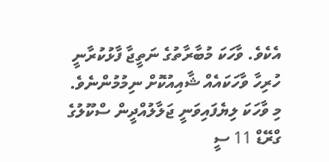އެކެވެ. ވާހަކަ މުބާރާތުގެ ނަތީޖާ ފާޅުކުރާނީ ހުރިހާ ވާހަކައެއް ޝާއިއުކޮށް ނިމުމުންނެވެ. މި ވާހަކަ ލިޔެފައިވަނީ ޖަލާލުއްދީން ސްކޫލުގެ ގްރޭޑް 11 ސީ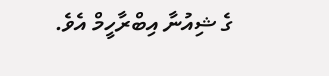ގެ ޝިއުނާ އިބްރާހީމް އެވެ.